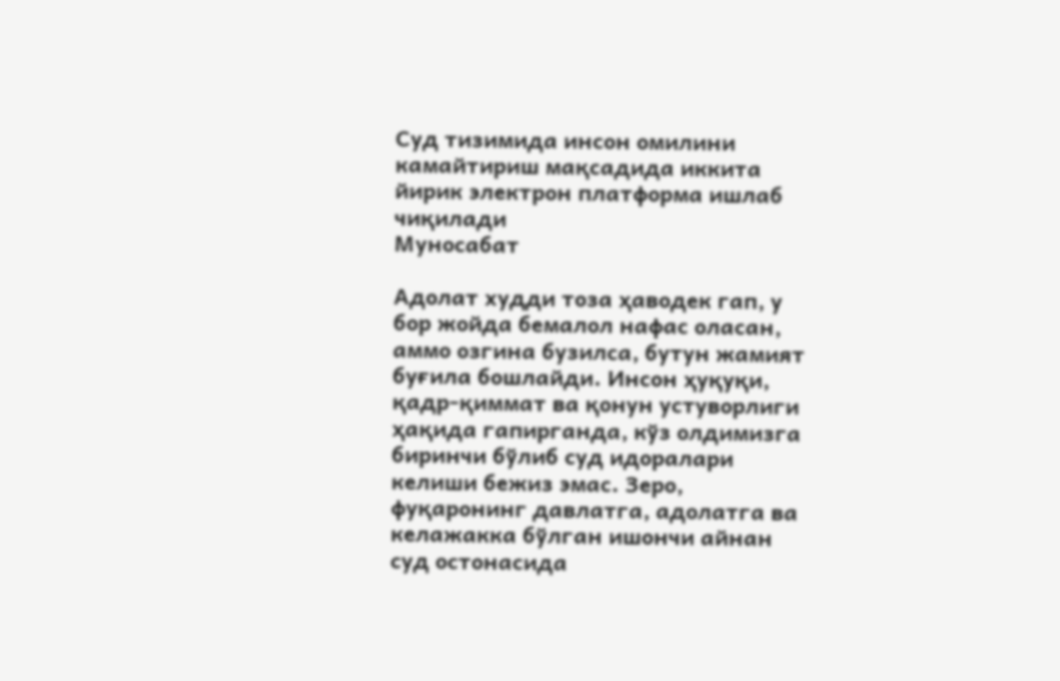Суд тизимида инсон омилини камайтириш мақсадида иккита йирик электрон платформа ишлаб чиқилади
Муносабат

Адолат худди тоза ҳаводек гап, у бор жойда бемалол нафас оласан, аммо озгина бузилса, бутун жамият буғила бошлайди. Инсон ҳуқуқи, қадр-қиммат ва қонун устуворлиги ҳақида гапирганда, кўз олдимизга биринчи бўлиб суд идоралари келиши бежиз эмас. Зеро, фуқаронинг давлатга, адолатга ва келажакка бўлган ишончи айнан суд остонасида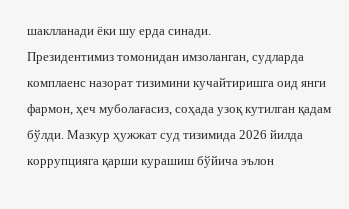шаклланади ёки шу ерда синади.
Президентимиз томонидан имзоланган, судларда комплаенс назорат тизимини кучайтиришга оид янги фармон, ҳеч муболағасиз, соҳада узоқ кутилган қадам бўлди. Мазкур ҳужжат суд тизимида 2026 йилда коррупцияга қарши курашиш бўйича эълон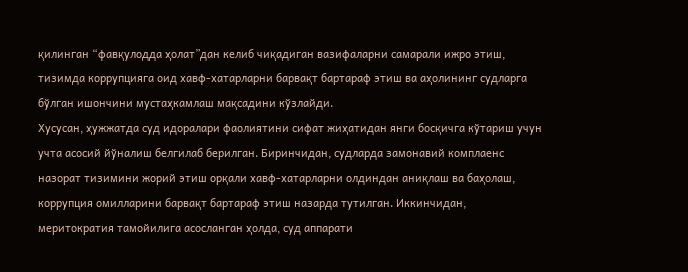қилинган “фавқулодда ҳолат”дан келиб чиқадиган вазифаларни самарали ижро этиш, тизимда коррупцияга оид хавф-хатарларни барвақт бартараф этиш ва аҳолининг судларга бўлган ишончини мустаҳкамлаш мақсадини кўзлайди.
Хусусан, ҳужжатда суд идоралари фаолиятини сифат жиҳатидан янги босқичга кўтариш учун учта асосий йўналиш белгилаб берилган. Биринчидан, судларда замонавий комплаенс назорат тизимини жорий этиш орқали хавф-хатарларни олдиндан аниқлаш ва баҳолаш, коррупция омилларини барвақт бартараф этиш назарда тутилган. Иккинчидан, меритократия тамойилига асосланган ҳолда, суд аппарати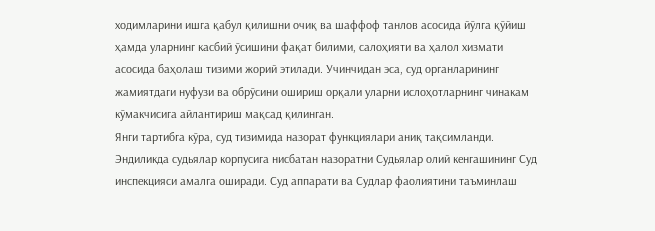ходимларини ишга қабул қилишни очиқ ва шаффоф танлов асосида йўлга қўйиш ҳамда уларнинг касбий ўсишини фақат билими, салоҳияти ва ҳалол хизмати асосида баҳолаш тизими жорий этилади. Учинчидан эса, суд органларининг жамиятдаги нуфузи ва обрўсини ошириш орқали уларни ислоҳотларнинг чинакам кўмакчисига айлантириш мақсад қилинган.
Янги тартибга кўра, суд тизимида назорат функциялари аниқ тақсимланди. Эндиликда судьялар корпусига нисбатан назоратни Судьялар олий кенгашининг Суд инспекцияси амалга оширади. Суд аппарати ва Судлар фаолиятини таъминлаш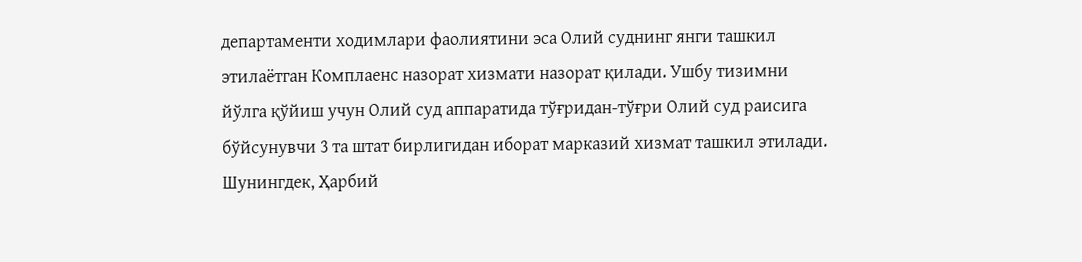департаменти ходимлари фаолиятини эса Олий суднинг янги ташкил этилаётган Комплаенс назорат хизмати назорат қилади. Ушбу тизимни йўлга қўйиш учун Олий суд аппаратида тўғридан-тўғри Олий суд раисига бўйсунувчи 3 та штат бирлигидан иборат марказий хизмат ташкил этилади. Шунингдек, Ҳарбий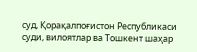суд, Қорақалпоғистон Республикаси суди, вилоятлар ва Тошкент шаҳар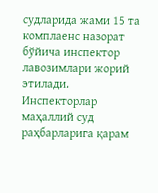судларида жами 15 та комплаенс назорат бўйича инспектор лавозимлари жорий этилади.
Инспекторлар маҳаллий суд раҳбарларига қарам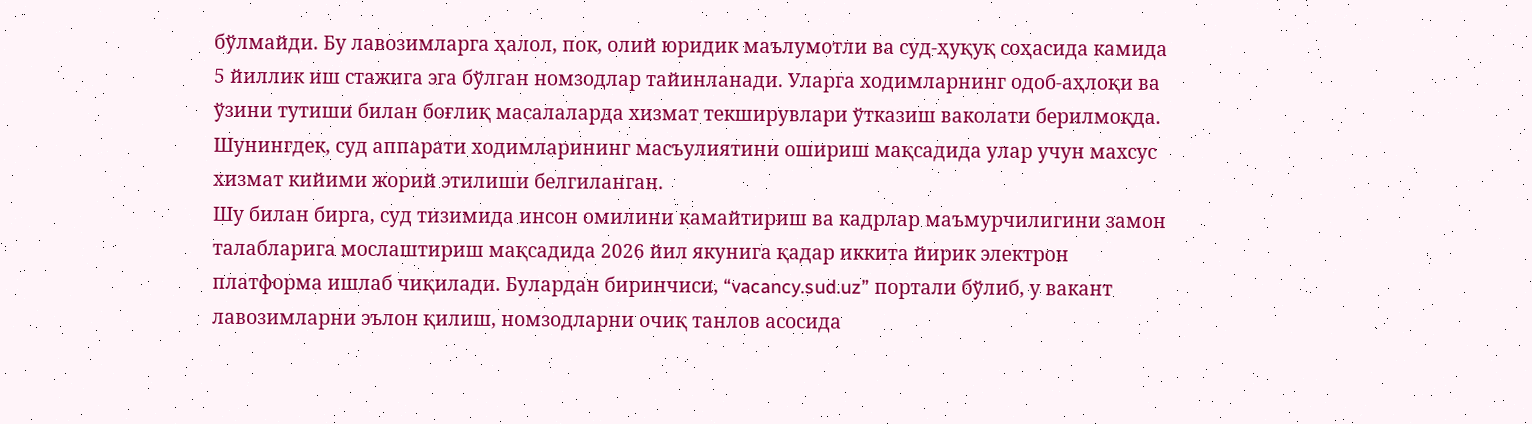бўлмайди. Бу лавозимларга ҳалол, пок, олий юридик маълумотли ва суд-ҳуқуқ соҳасида камида 5 йиллик иш стажига эга бўлган номзодлар тайинланади. Уларга ходимларнинг одоб-аҳлоқи ва ўзини тутиши билан боғлиқ масалаларда хизмат текширувлари ўтказиш ваколати берилмоқда. Шунингдек, суд аппарати ходимларининг масъулиятини ошириш мақсадида улар учун махсус хизмат кийими жорий этилиши белгиланган.
Шу билан бирга, суд тизимида инсон омилини камайтириш ва кадрлар маъмурчилигини замон талабларига мослаштириш мақсадида 2026 йил якунига қадар иккита йирик электрон платформа ишлаб чиқилади. Булардан биринчиси, “vacancy.sud.uz” портали бўлиб, у вакант лавозимларни эълон қилиш, номзодларни очиқ танлов асосида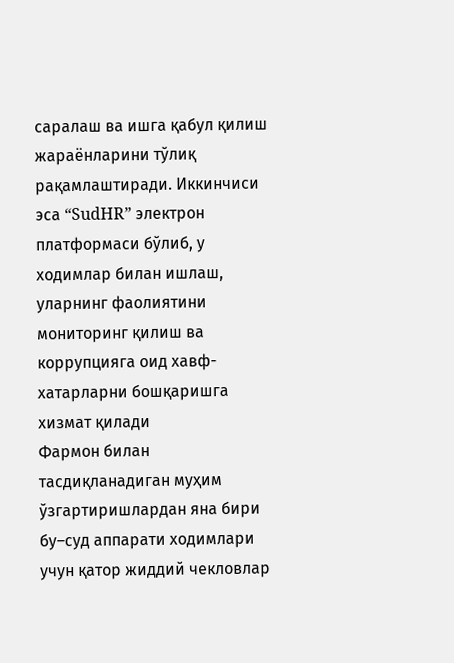саралаш ва ишга қабул қилиш жараёнларини тўлиқ рақамлаштиради. Иккинчиси эса “SudHR” электрон платформаси бўлиб, у ходимлар билан ишлаш, уларнинг фаолиятини мониторинг қилиш ва коррупцияга оид хавф-хатарларни бошқаришга хизмат қилади
Фармон билан тасдиқланадиган муҳим ўзгартиришлардан яна бири бу–суд аппарати ходимлари учун қатор жиддий чекловлар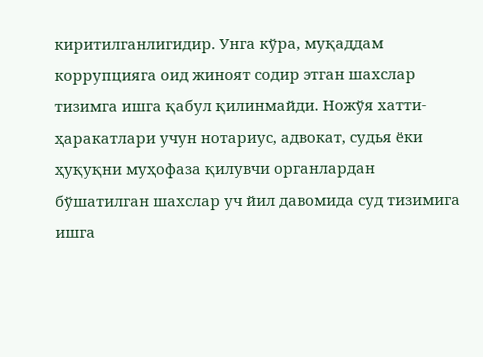киритилганлигидир. Унга кўра, муқаддам коррупцияга оид жиноят содир этган шахслар тизимга ишга қабул қилинмайди. Ножўя хатти-ҳаракатлари учун нотариус, адвокат, судья ёки ҳуқуқни муҳофаза қилувчи органлардан бўшатилган шахслар уч йил давомида суд тизимига ишга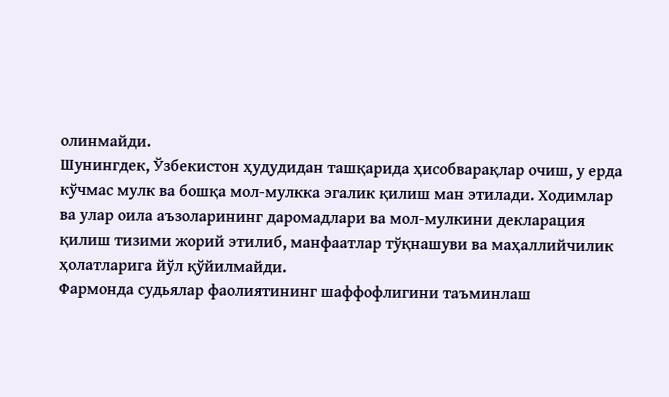олинмайди.
Шунингдек, Ўзбекистон ҳудудидан ташқарида ҳисобварақлар очиш, у ерда кўчмас мулк ва бошқа мол-мулкка эгалик қилиш ман этилади. Ходимлар ва улар оила аъзоларининг даромадлари ва мол-мулкини декларация қилиш тизими жорий этилиб, манфаатлар тўқнашуви ва маҳаллийчилик ҳолатларига йўл қўйилмайди.
Фармонда судьялар фаолиятининг шаффофлигини таъминлаш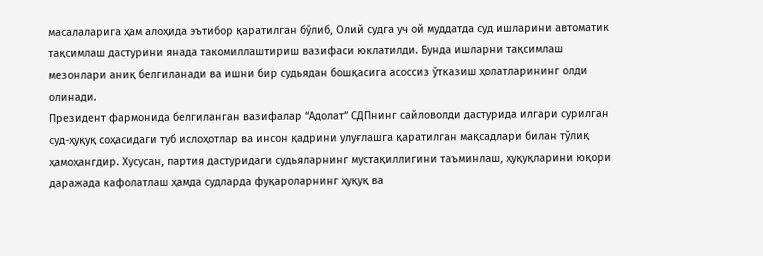масалаларига ҳам алоҳида эътибор қаратилган бўлиб, Олий судга уч ой муддатда суд ишларини автоматик тақсимлаш дастурини янада такомиллаштириш вазифаси юклатилди. Бунда ишларни тақсимлаш мезонлари аниқ белгиланади ва ишни бир судьядан бошқасига асоссиз ўтказиш ҳолатларининг олди олинади.
Президент фармонида белгиланган вазифалар “Адолат” СДПнинг сайловолди дастурида илгари сурилган суд-ҳуқуқ соҳасидаги туб ислоҳотлар ва инсон қадрини улуғлашга қаратилган мақсадлари билан тўлиқ ҳамоҳангдир. Хусусан, партия дастуридаги судьяларнинг мустақиллигини таъминлаш, ҳуқуқларини юқори даражада кафолатлаш ҳамда судларда фуқароларнинг ҳуқуқ ва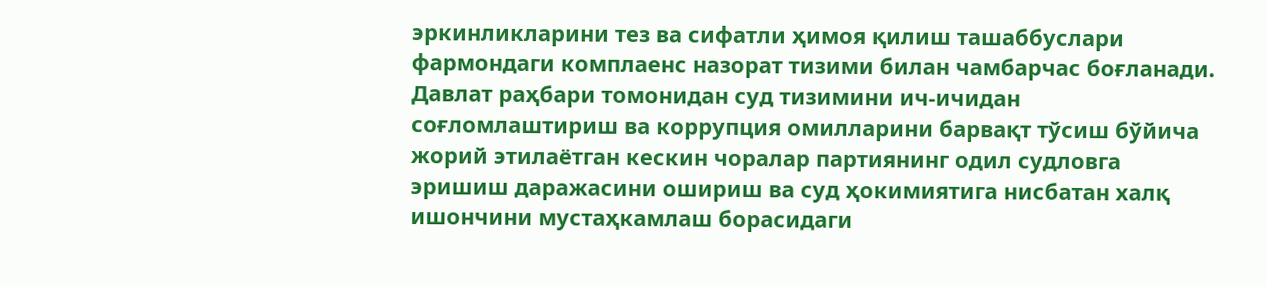эркинликларини тез ва сифатли ҳимоя қилиш ташаббуслари фармондаги комплаенс назорат тизими билан чамбарчас боғланади.
Давлат раҳбари томонидан суд тизимини ич-ичидан соғломлаштириш ва коррупция омилларини барвақт тўсиш бўйича жорий этилаётган кескин чоралар партиянинг одил судловга эришиш даражасини ошириш ва суд ҳокимиятига нисбатан халқ ишончини мустаҳкамлаш борасидаги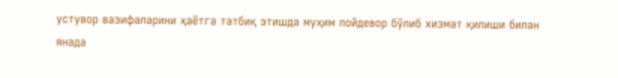устувор вазифаларини ҳаётга татбиқ этишда муҳим пойдевор бўлиб хизмат қилиши билан янада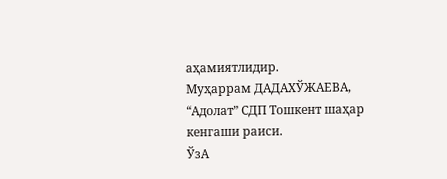аҳамиятлидир.
Муҳаррам ДАДАХЎЖАЕВА,
“Адолат” СДП Тошкент шаҳар кенгаши раиси.
ЎзА